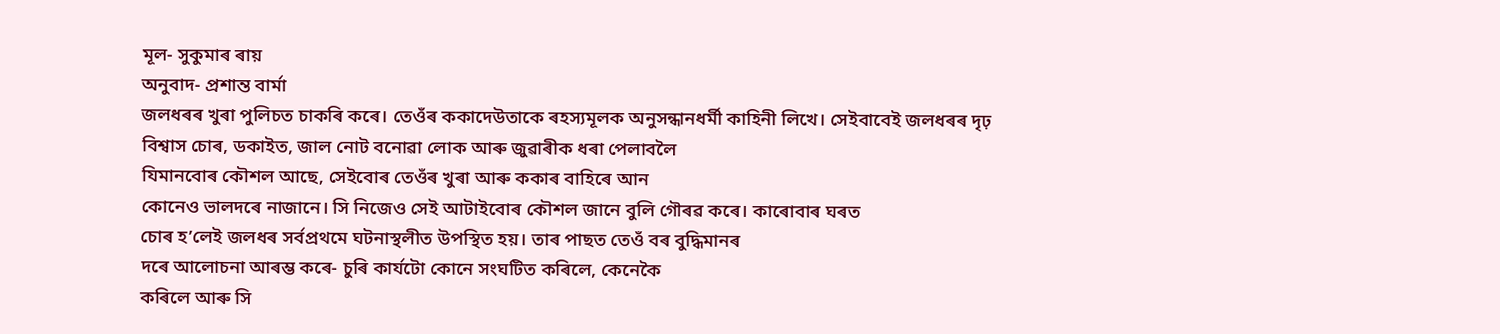মূল- সুকুমাৰ ৰায়
অনুবাদ- প্ৰশান্ত বাৰ্মা
জলধৰৰ খুৰা পুলিচত চাকৰি কৰে। তেওঁৰ ককাদেউতাকে ৰহস্যমূলক অনুসন্ধানধৰ্মী কাহিনী লিখে। সেইবাবেই জলধৰৰ দৃঢ়
বিশ্বাস চোৰ, ডকাইত, জাল নোট বনোৱা লোক আৰু জুৱাৰীক ধৰা পেলাবলৈ
যিমানবোৰ কৌশল আছে, সেইবোৰ তেওঁৰ খুৰা আৰু ককাৰ বাহিৰে আন
কোনেও ভালদৰে নাজানে। সি নিজেও সেই আটাইবোৰ কৌশল জানে বুলি গৌৰৱ কৰে। কাৰোবাৰ ঘৰত
চোৰ হ’লেই জলধৰ সৰ্বপ্ৰথমে ঘটনাস্থলীত উপস্থিত হয়। তাৰ পাছত তেওঁ বৰ বুদ্ধিমানৰ
দৰে আলোচনা আৰম্ভ কৰে- চুৰি কাৰ্যটো কোনে সংঘটিত কৰিলে, কেনেকৈ
কৰিলে আৰু সি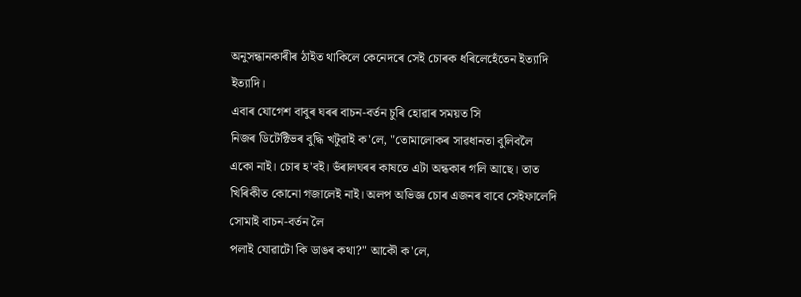অনুসন্ধানকাৰীৰ ঠাইত থাকিলে কেনেদৰে সেই চোৰক ধৰিলেহেঁতেন ইত্যাদি
ইত্যাদি।
এবাৰ যোগেশ বাবুৰ ঘৰৰ বাচন-বৰ্তন চুৰি হোৱাৰ সময়ত সি
নিজৰ ডিটেক্টিভৰ বুদ্ধি খটুৱাই ক'লে, "তোমালোকৰ সাৱধানতা বুলিবলৈ
একো নাই। চোৰ হ'বই। ভঁৰালঘৰৰ কাষতে এটা অন্ধকাৰ গলি আছে। তাত
খিৰিকীত কোনো গজালেই নাই। অলপ অভিজ্ঞ চোৰ এজনৰ বাবে সেইফালেদি সোমাই বাচন-বৰ্তন লৈ
পলাই যোৱাটো কি ডাঙৰ কথা?" আকৌ ক'লে,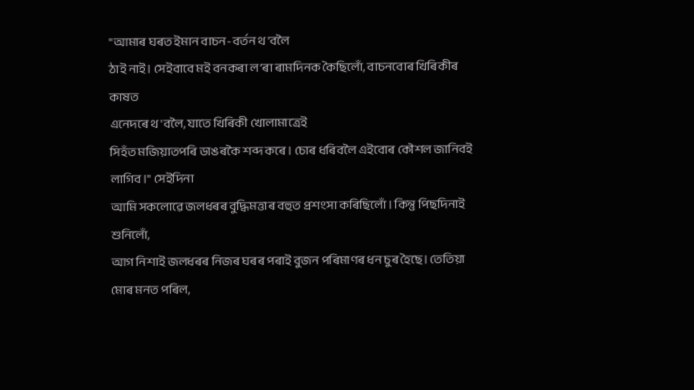"আমাৰ ঘৰত ইমান বাচন-বৰ্তন থ'বলৈ
ঠাই নাই। সেইবাবে মই বনকৰা ল’ৰা ৰামদিনক কৈছিলোঁ, বাচনবোৰ খিৰিকীৰ কাষত
এনেদৰে থ'বলৈ, যাতে খিৰিকী খোলামাত্ৰেই
সিহঁত মজিয়াতপৰি ডাঙৰকৈ শব্দ কৰে। চোৰ ধৰিবলৈ এইবোৰ কৌশল জানিবই লাগিব।" সেইদিনা
আমি সকলোৱে জলধৰৰ বুদ্ধিমত্তাৰ বহুত প্ৰশংসা কৰিছিলোঁ। কিন্তু পিছদিনাই শুনিলোঁ,
আগ নিশাই জলধৰৰ নিজৰ ঘৰৰ পৰাই বুজন পৰিমাণৰ ধন চুৰ হৈছে। তেতিয়া
মোৰ মনত পৰিল,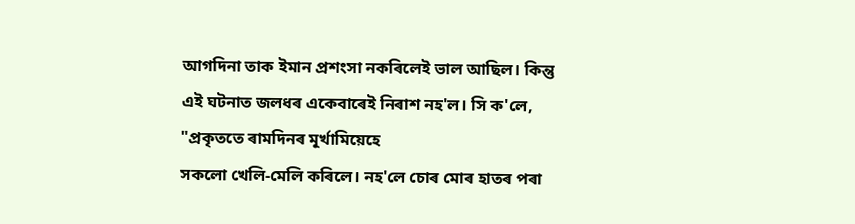আগদিনা তাক ইমান প্ৰশংসা নকৰিলেই ভাল আছিল। কিন্তু
এই ঘটনাত জলধৰ একেবাৰেই নিৰাশ নহ'ল। সি ক'লে, "প্ৰকৃততে ৰামদিনৰ মূৰ্খামিয়েহে
সকলো খেলি-মেলি কৰিলে। নহ'লে চোৰ মোৰ হাতৰ পৰা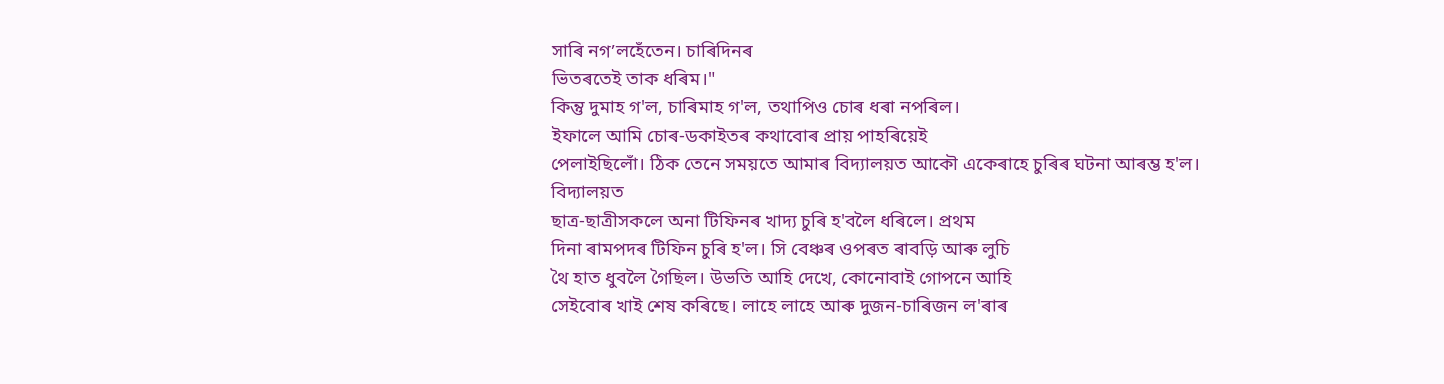সাৰি নগ’লহেঁতেন। চাৰিদিনৰ
ভিতৰতেই তাক ধৰিম।"
কিন্তু দুমাহ গ'ল, চাৰিমাহ গ'ল, তথাপিও চোৰ ধৰা নপৰিল।
ইফালে আমি চোৰ-ডকাইতৰ কথাবোৰ প্ৰায় পাহৰিয়েই
পেলাইছিলোঁ। ঠিক তেনে সময়তে আমাৰ বিদ্যালয়ত আকৌ একেৰাহে চুৰিৰ ঘটনা আৰম্ভ হ'ল। বিদ্যালয়ত
ছাত্ৰ-ছাত্ৰীসকলে অনা টিফিনৰ খাদ্য চুৰি হ'বলৈ ধৰিলে। প্ৰথম
দিনা ৰামপদৰ টিফিন চুৰি হ'ল। সি বেঞ্চৰ ওপৰত ৰাবড়ি আৰু লুচি
থৈ হাত ধুবলৈ গৈছিল। উভতি আহি দেখে, কোনোবাই গোপনে আহি
সেইবোৰ খাই শেষ কৰিছে। লাহে লাহে আৰু দুজন-চাৰিজন ল'ৰাৰ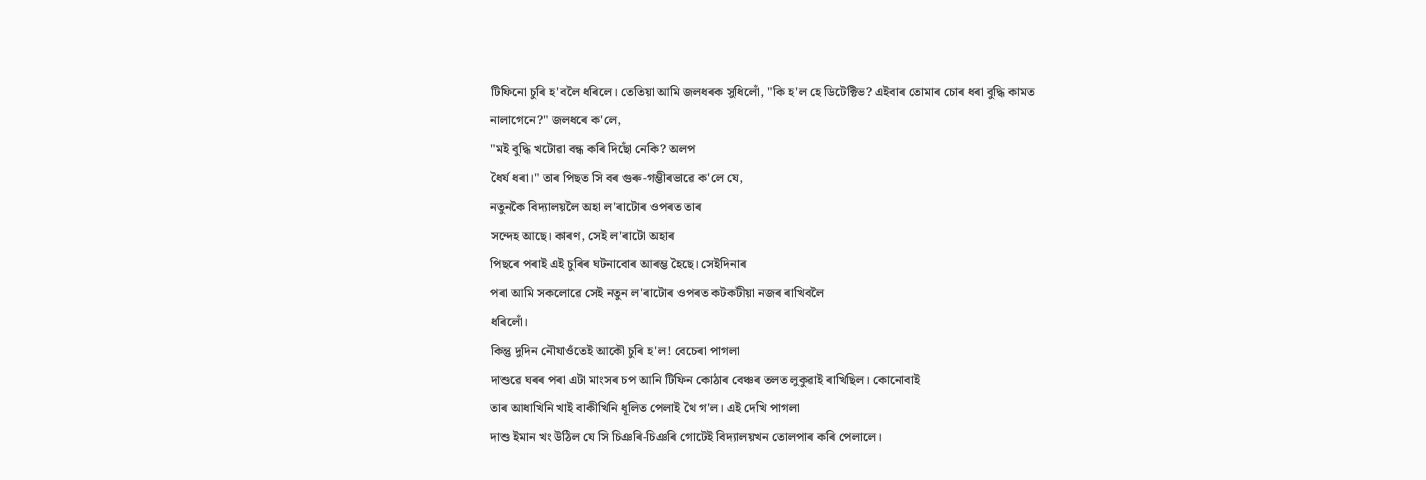টিফিনো চুৰি হ'বলৈ ধৰিলে। তেতিয়া আমি জলধৰক সুধিলোঁ, "কি হ'ল হে ডিটেক্টিভ? এইবাৰ তোমাৰ চোৰ ধৰা বুদ্ধি কামত
নালাগেনে?" জলধৰে ক'লে,
"মই বুদ্ধি খটোৱা বন্ধ কৰি দিছোঁ নেকি? অলপ
ধৈৰ্য ধৰা।" তাৰ পিছত সি বৰ গুৰু-গম্ভীৰভাৱে ক'লে যে,
নতুনকৈ বিদ্যালয়লৈ অহা ল'ৰাটোৰ ওপৰত তাৰ
সন্দেহ আছে। কাৰণ, সেই ল'ৰাটো অহাৰ
পিছৰে পৰাই এই চুৰিৰ ঘটনাবোৰ আৰম্ভ হৈছে। সেইদিনাৰ
পৰা আমি সকলোৱে সেই নতুন ল'ৰাটোৰ ওপৰত কটকটীয়া নজৰ ৰাখিবলৈ
ধৰিলোঁ।
কিন্তু দুদিন নৌযাওঁতেই আকৌ চুৰি হ'ল! বেচেৰা পাগলা
দাশুৱে ঘৰৰ পৰা এটা মাংসৰ চপ আনি টিফিন কোঠাৰ বেঞ্চৰ তলত লুকুৱাই ৰাখিছিল। কোনোবাই
তাৰ আধাখিনি খাই বাকীখিনি ধূলিত পেলাই থৈ গ'ল। এই দেখি পাগলা
দাশু ইমান খং উঠিল যে সি চিঞৰি-চিঞৰি গোটেই বিদ্যালয়খন তোলপাৰ কৰি পেলালে।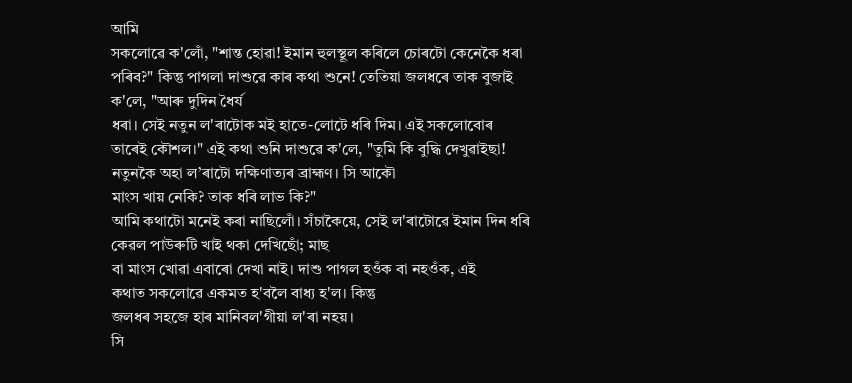আমি
সকলোৱে ক'লোঁ, "শান্ত হোৱা! ইমান হুলস্থূল কৰিলে চোৰটো কেনেকৈ ধৰা পৰিব?" কিন্তু পাগলা দাশুৱে কাৰ কথা শুনে! তেতিয়া জলধৰে তাক বুজাই ক'লে, "আৰু দুদিন ধৈৰ্য
ধৰা। সেই নতুন ল'ৰাটোক মই হাতে-লোটে ধৰি দিম। এই সকলোবোৰ
তাৰেই কৌশল।" এই কথা শুনি দাশুৱে ক'লে, "তুমি কি বুদ্ধি দেখুৱাইছা! নতুনকৈ অহা ল’ৰাটো দক্ষিণাত্যৰ ব্ৰাহ্মণ। সি আকৌ
মাংস খায় নেকি? তাক ধৰি লাভ কি?"
আমি কথাটো মনেই কৰা নাছিলোঁ। সঁচাকৈয়ে, সেই ল'ৰাটোৱে ইমান দিন ধৰি কেৱল পাউৰুটি খাই থকা দেখিছোঁ; মাছ
বা মাংস খোৱা এবাৰো দেখা নাই। দাশু পাগল হওঁক বা নহওঁক, এই
কথাত সকলোৱে একমত হ'বলৈ বাধ্য হ'ল। কিন্তু
জলধৰ সহজে হাৰ মানিবল'গীয়া ল'ৰা নহয়।
সি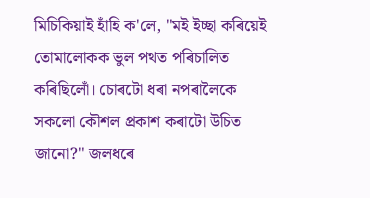মিচিকিয়াই হাঁহি ক'লে, "মই ইচ্ছা কৰিয়েই তোমালোকক ভুল পথত পৰিচালিত কৰিছিলোঁ। চোৰটো ধৰা নপৰালৈকে
সকলো কৌশল প্ৰকাশ কৰাটো উচিত জানো?" জলধৰে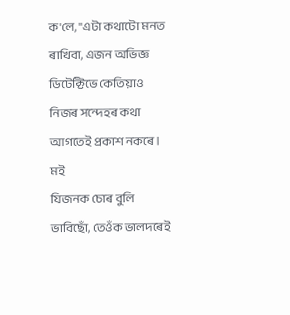ক'লে, "এটা কথাটো মনত ৰাখিবা, এজন অভিজ্ঞ ডিটেক্টিভে কেতিয়াও নিজৰ সন্দেহৰ কথা আগতেই প্ৰকাশ নকৰে। মই
যিজনক চোৰ বুলি ভাবিছোঁ, তেওঁক ভালদৰেই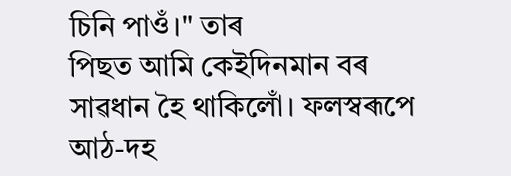চিনি পাওঁ।" তাৰ
পিছত আমি কেইদিনমান বৰ সাৱধান হৈ থাকিলোঁ। ফলস্বৰূপে আঠ-দহ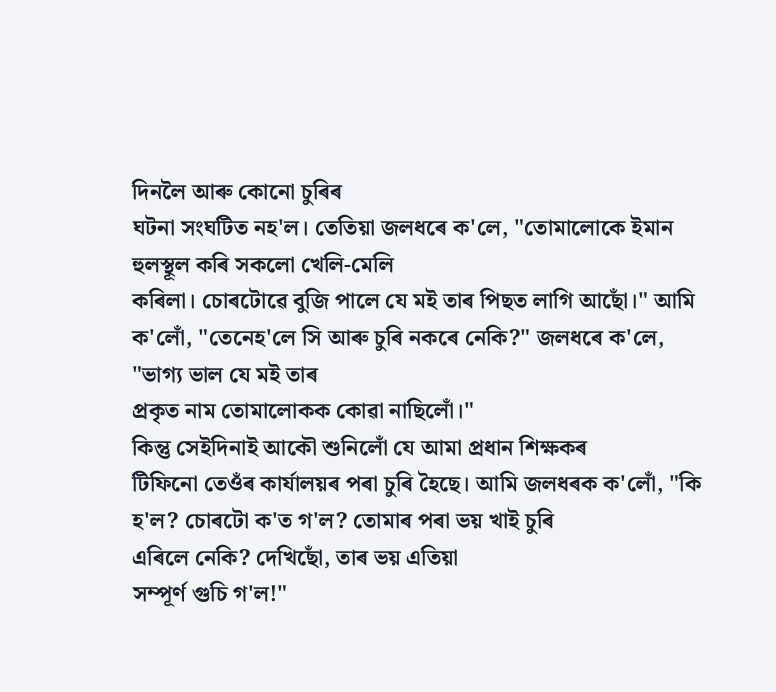দিনলৈ আৰু কোনো চুৰিৰ
ঘটনা সংঘটিত নহ'ল। তেতিয়া জলধৰে ক'লে, "তোমালোকে ইমান হুলস্থূল কৰি সকলো খেলি-মেলি
কৰিলা। চোৰটোৱে বুজি পালে যে মই তাৰ পিছত লাগি আছোঁ।" আমি ক'লোঁ, "তেনেহ'লে সি আৰু চুৰি নকৰে নেকি?" জলধৰে ক'লে, "ভাগ্য ভাল যে মই তাৰ
প্ৰকৃত নাম তোমালোকক কোৱা নাছিলোঁ।"
কিন্তু সেইদিনাই আকৌ শুনিলোঁ যে আমা প্ৰধান শিক্ষকৰ
টিফিনো তেওঁৰ কাৰ্যালয়ৰ পৰা চুৰি হৈছে। আমি জলধৰক ক'লোঁ, "কি হ'ল? চোৰটো ক'ত গ'ল? তোমাৰ পৰা ভয় খাই চুৰি
এৰিলে নেকি? দেখিছোঁ, তাৰ ভয় এতিয়া
সম্পূৰ্ণ গুচি গ'ল!"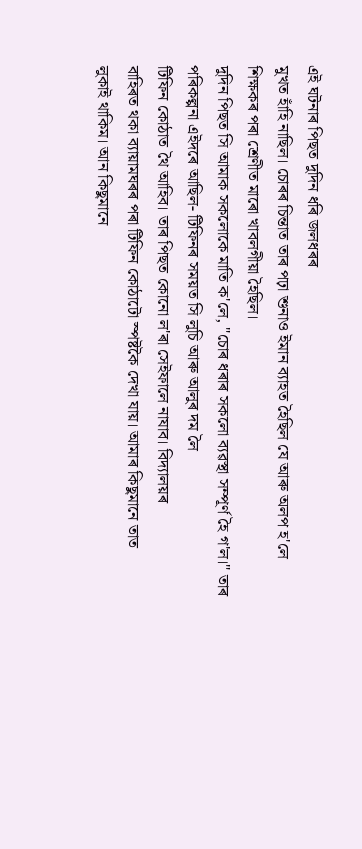এই ঘটনাৰ পিছত দুদিন ধৰি জলধৰৰ
মুখত হাঁহি নাছিল। চোৰৰ চিন্তাত তাৰ পঢ়া শুনাও ইমান ব্যাহত হৈছিল যে আৰু অলপ হ'লে শিক্ষকৰ পৰা শ্ৰেণীত মাৰো খাবলগীয়া হৈছিল।
দুদিন পিছত সি আমাক সকলোকে মাতি ক'লে, "চোৰ ধৰাৰ সকলো ব্যৱস্থা সম্পূৰ্ণ হৈ গ'ল।" তাৰ পৰিকল্পনা এইদৰে আছিল- টিফিনৰ সময়ত সি লুচি আৰু আলুৰ দম লৈ
টিফিন কোঠাত থৈ আহিব। তাৰ পিছত কোনো ল'ৰা সেইফালে নাযাব। বিদ্যালয়ৰ
বাহিৰত থকা ব্যায়ামঘৰৰ পৰা টিফিন কোঠাটো স্পষ্টকৈ দেখা যায়। আমাৰ কিছুমানে তাত
লুকাই থাকিম। আন কিছুমানে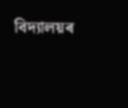বিদ্যালয়ৰ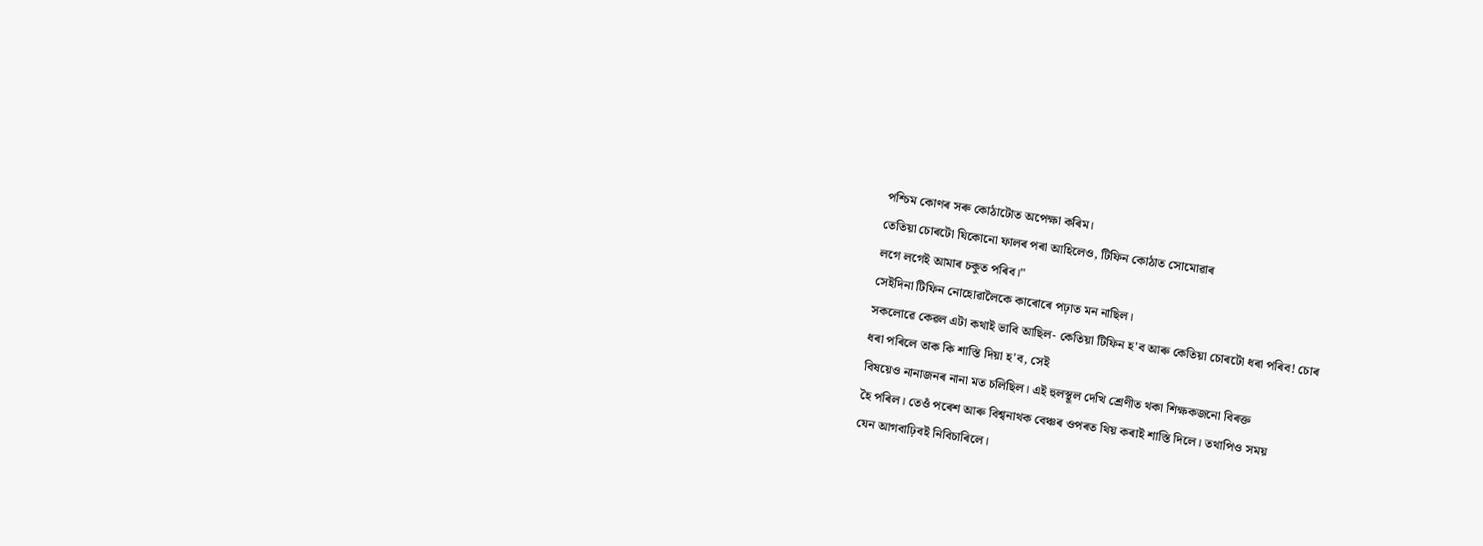পশ্চিম কোণৰ সৰু কোঠাটোত অপেক্ষা কৰিম।
তেতিয়া চোৰটো যিকোনো ফালৰ পৰা আহিলেও, টিফিন কোঠাত সোমোৱাৰ
লগে লগেই আমাৰ চকুত পৰিব।"
সেইদিনা টিফিন নোহোৱালৈকে কাৰোৰে পঢ়াত মন নাছিল।
সকলোৱে কেৱল এটা কথাই ভাবি আছিল- কেতিয়া টিফিন হ'ব আৰু কেতিয়া চোৰটো ধৰা পৰিব! চোৰ
ধৰা পৰিলে তাক কি শাস্তি দিয়া হ'ব, সেই
বিষয়েও নানাজনৰ নানা মত চলিছিল। এই হুলস্থূল দেখি শ্ৰেণীত থকা শিক্ষকজনো বিৰক্ত
হৈ পৰিল। তেওঁ পৰেশ আৰু বিশ্বনাথক বেঞ্চৰ ওপৰত থিয় কৰাই শাস্তি দিলে। তথাপিও সময়
যেন আগবাঢ়িবই নিবিচাৰিলে।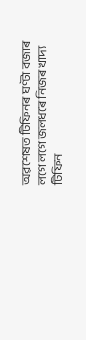অৱশেষত টিফিনৰ ঘণ্টা বজাৰ লগে লগে জলধৰে নিজৰ খাদ্য
টিফিন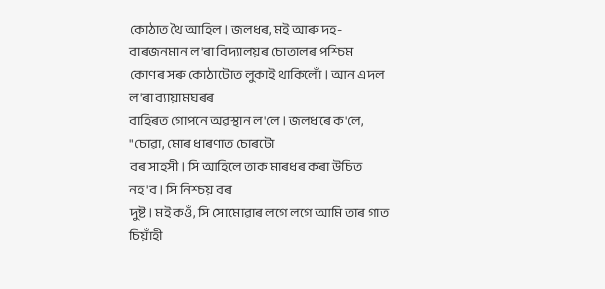কোঠাত থৈ আহিল। জলধৰ, মই আৰু দহ-বাৰজনমান ল'ৰা বিদ্যালয়ৰ চোতালৰ পশ্চিম
কোণৰ সৰু কোঠাটোত লুকাই থাকিলোঁ। আন এদল ল'ৰা ব্যায়ামঘৰৰ
বাহিৰত গোপনে অৱস্থান ল'লে। জলধৰে ক'লে, "চোৱা, মোৰ ধাৰণাত চোৰটো
বৰ সাহসী। সি আহিলে তাক মাৰধৰ কৰা উচিত নহ'ব। সি নিশ্চয় বৰ
দুষ্ট। মই কওঁ, সি সোমোৱাৰ লগে লগে আমি তাৰ গাত চিয়াঁহী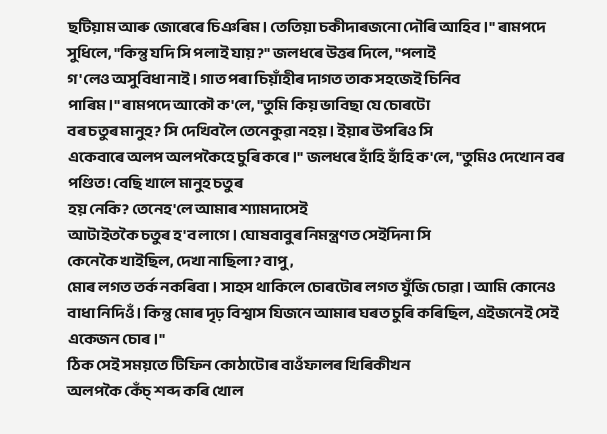ছটিয়াম আৰু জোৰেৰে চিঞৰিম। তেতিয়া চকীদাৰজনো দৌৰি আহিব।" ৰামপদে সুধিলে, "কিন্তু যদি সি পলাই যায়?" জলধৰে উত্তৰ দিলে, "পলাই
গ'লেও অসুবিধা নাই। গাত পৰা চিয়াঁহীৰ দাগত তাক সহজেই চিনিব
পাৰিম।" ৰামপদে আকৌ ক'লে, "তুমি কিয় ভাবিছা যে চোৰটো
বৰ চতুৰ মানুহ? সি দেখিবলৈ তেনেকুৱা নহয়। ইয়াৰ উপৰিও সি
একেবাৰে অলপ অলপকৈহে চুৰি কৰে।" জলধৰে হাঁহি হাঁহি ক'লে, "তুমিও দেখোন বৰ পণ্ডিত! বেছি খালে মানুহ চতুৰ
হয় নেকি? তেনেহ'লে আমাৰ শ্যামদাসেই
আটাইতকৈ চতুৰ হ'ব লাগে। ঘোষবাবুৰ নিমন্ত্ৰণত সেইদিনা সি
কেনেকৈ খাইছিল, দেখা নাছিলা? বাপু,
মোৰ লগত তৰ্ক নকৰিবা। সাহস থাকিলে চোৰটোৰ লগত যুঁজি চোৱা। আমি কোনেও
বাধা নিদিওঁ। কিন্তু মোৰ দৃঢ় বিশ্বাস যিজনে আমাৰ ঘৰত চুৰি কৰিছিল, এইজনেই সেই একেজন চোৰ।"
ঠিক সেই সময়তে টিফিন কোঠাটোৰ বাওঁফালৰ খিৰিকীখন
অলপকৈ কেঁচ্ শব্দ কৰি খোল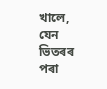খালে, যেন ভিতৰৰ পৰা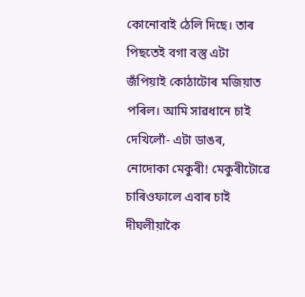কোনোবাই ঠেলি দিছে। তাৰ পিছতেই বগা বস্তু এটা
জঁপিয়াই কোঠাটোৰ মজিয়াত পৰিল। আমি সাৱধানে চাই দেখিলোঁ- এটা ডাঙৰ, নোদোকা মেকুৰী! মেকুৰীটোৱে
চাৰিওফালে এবাৰ চাই দীঘলীয়াকৈ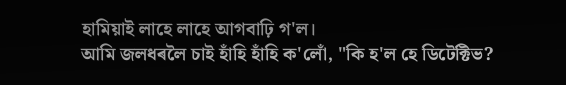হামিয়াই লাহে লাহে আগবাঢ়ি গ'ল।
আমি জলধৰলৈ চাই হাঁহি হাঁহি ক'লোঁ, "কি হ'ল হে ডিটেক্টিভ?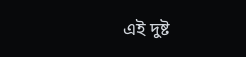এই দুষ্ট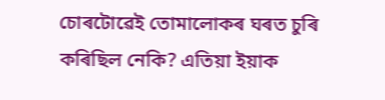চোৰটোৱেই তোমালোকৰ ঘৰত চুৰি কৰিছিল নেকি? এতিয়া ইয়াক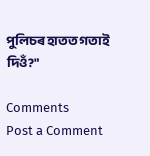পুলিচৰ হাতত গতাই দিওঁ?"

Comments
Post a Comment